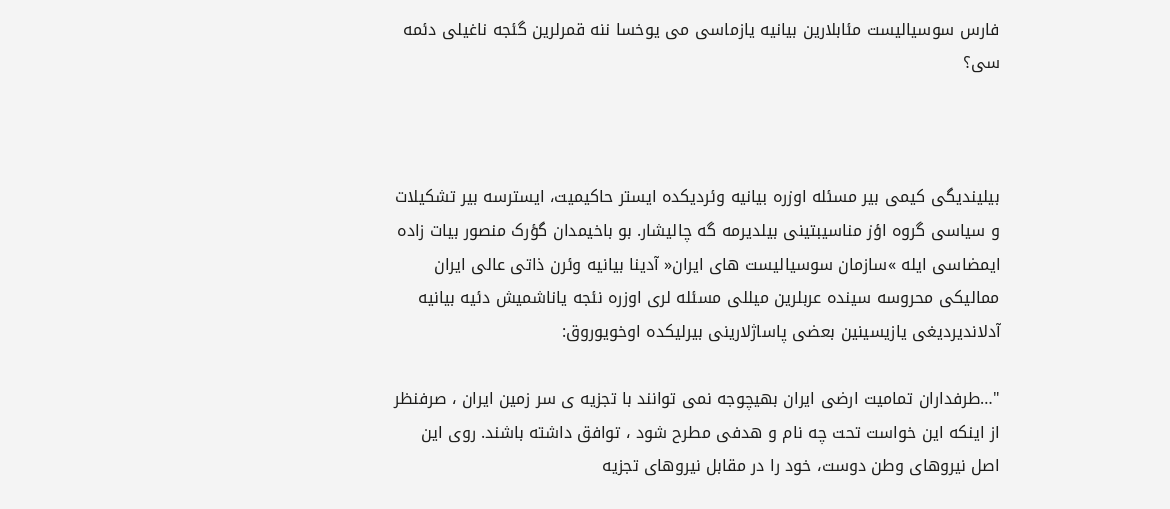فارس سوسیالیست مئابلارین بیانیه یازماسی می یوخسا ننه قمرلرین گئجه ناغیلی دئمه سی؟



بیلیندیگی کیمی بیر مسئله اوزره بیانیه وئردیکده ایستر حاکیمیت، ایسترسه بیر تشکیلات و سیاسی گروه اؤز مناسیبتینی بیلدیرمه گه چالیشار. بو باخیمدان گؤرک منصور بیات زاده ایمضاسی ایله »سازمان سوسیالیست های ایران« آدینا بیانیه وئرن ذاتی عالی ایران ممالیکی محروسه سینده عربلرین میللی مسئله لری اوزره نئجه یاناشمیش دئیه بیانیه آدلاندیردیغی یازیسینین بعضی پاساژلارینی بیرلیکده اوخویوروق:

"…طرفداران تماميت ارضی ايران بهيچوجه نمی توانند با تجزيه ی سر زمين ايران ، صرفنظر از اينکه اين خواست تحت چه نام و هدفی مطرح شود ، توافق داشته باشند. روی اين اصل نيروهای وطن دوست، خود را در مقابل نيروهای تجزيه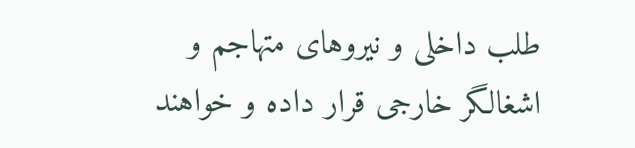طلب داخلی و نيروهای متهاجم و اشغالگر خارجی قرار داده و خواهند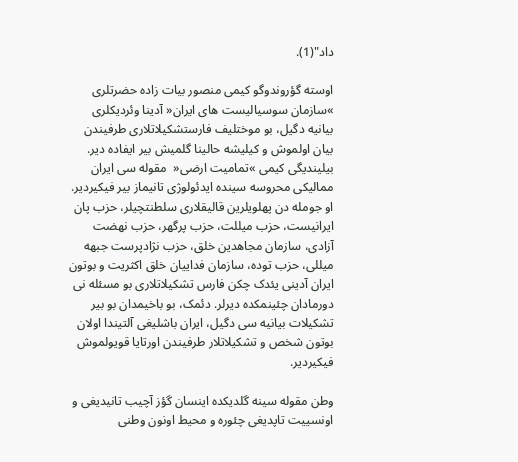داد"(1).

اوسته گؤروندوگو کیمی منصور بیات زاده حضرتلری »سازمان سوسیالیست های ایران« آدینا وئردیکلری بیانیه دگیل، بو موختلیف فارستشکیلاتلاری طرفیندن بیان اولموش و کیلیشه حالینا گلمیش بیر ایفاده دیر. بیلیندیگی کیمی »تمامیت ارضی«  مقوله سی ایران ممالیکی محروسه سینده ایدئولوژی تانیماز بیر فیکیردیر. او جومله دن پهلویلرین قالیقلاری سلطنتچیلر، حزب پان ایرانیست، حزب میللت، حزب پرگهر، حزب نهضت آزادی، سازمان مجاهدین خلق، حزب نژادپرست جبهه میللی، حزب توده، سازمان فداییان خلق اکثریت و بوتون ایران آدینی یئدک چکن فارس تشکیلاتلاری بو مسئله نی دورمادان چئینمکده دیرلر. دئمک، بو باخیمدان بو بیر تشکیلات بیانیه سی دگیل، ایران باشلیغی آلتیندا اولان بوتون شخص و تشکیلاتلار طرفیندن اورتایا قویولموش فیکیردیر.

وطن مقوله سینه گلدیکده اینسان گؤز آچیب تانیدیغی و اونسییت تاپدیغی چئوره و محیط اونون وطنی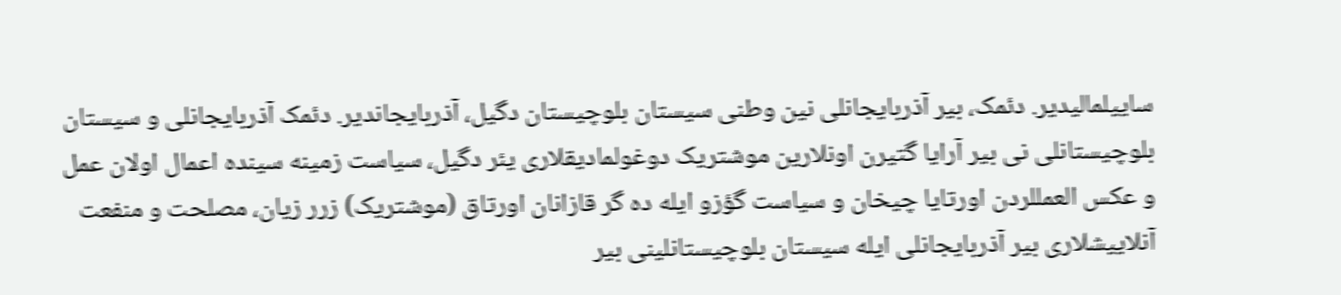ساییلمالیدیر. دئمک، بیر آذربایجانلی نین وطنی سیستان بلوچیستان دگیل، آذربایجاندیر. دئمک آذربایجانلی و سیستان بلوچیستانلی نی بیر آرایا گتیرن اونلارین موشتریک دوغولمادیقلاری یئر دگیل، سیاست زمینه سینده اعمال اولان عمل و عکس العمللردن اورتایا چیخان و سیاست گؤزو ایله ده گر قازانان اورتاق (موشتریک) زرر زیان، مصلحت و منفعت  آنلاییشلاری بیر آذربایجانلی ایله سیستان بلوچیستانلینی بیر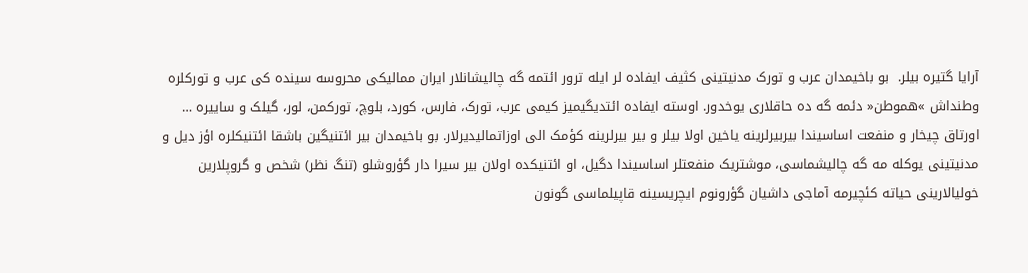آرایا گتیره بیلر.  بو باخیمدان عرب و تورک مدنیتینی کثیف ایفاده لر ایله ترور ائتمه گه چالیشانلار ایران ممالیکی محروسه سینده کی عرب و تورکلره وطنداش »هموطن« دئمه گه ده حاقلاری یوخدور. اوسته ایفاده ائتدیگیمیز کیمی عرب، تورک، فارس، کورد، بلوچ، تورکمن، لور، گیلک و ساییره … اورتاق چیخار و منفعت اساسیندا بیربیرلرینه یاخین اولا بیلر و بیر بیرلرینه کؤمک الی اوزاتمالیدیرلار. بو باخیمدان بیر ائتنیگین باشقا ائتنیکلره اؤز دیل و مدنیتینی یوکله مه گه چالیشماسی، موشتریک منفعتلر اساسیندا دگیل، او ائتنیکده اولان بیر سیرا دار گؤروشلو (تنگ نظر) شخص و گروپلارین خولیالارینی حیاته کئچیرمه آماجی داشیان گؤرونوم ایچریسینه قاپیلماسی گونون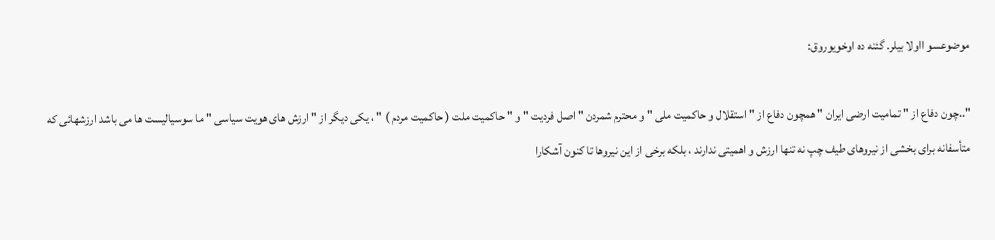موضوعسو ااولا بیلر. گئنه ده اوخویوروق:

"..چون دفاع از " تماميت ارضی ايران " همچون دفاع از " استقلال و حاکميت ملی " و محترم شمردن " اصل فرديت " و " حاکميت ملت ( حاکميت مردم ) " ، يکی ديگر از " ارزش های هويت سياسی " ما سوسياليست ها می باشد ارزشهائی که متأسفانه برای بخشی از نيروهای طيف چپ نه تنها ارزش و اهميتی ندارند ، بلکه برخی از اين نيروها تا کنون آشکارا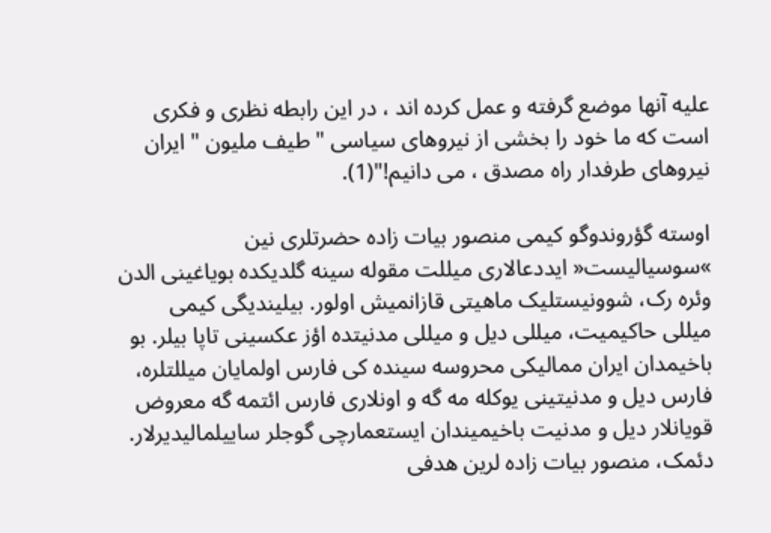عليه آنها موضع گرفته و عمل کرده اند ، در اين رابطه نظری و فکری است که ما خود را بخشی از نيروهای سياسی " طيف مليون " ايران نيروهای طرفدار راه مصدق ، می دانيم!"(1).

اوسته گؤروندوگو کیمی منصور بیات زاده حضرتلری نین »سوسیالیست« ایددعالاری میللت مقوله سینه گلدیکده بویاغینی الدن وئره رک، شوونیستلیک ماهیتی قازانمیش اولور. بیلیندیگی کیمی میللی حاکیمیت، میللی دیل و میللی مدنیتده اؤز عکسینی تاپا بیلر. بو باخیمدان ایران ممالیکی محروسه سینده کی فارس اولمایان میللتلره،  فارس دیل و مدنیتینی یوکله مه گه و اونلاری فارس ائتمه گه معروض قویانلار دیل و مدنیت باخیمیندان ایستعمارچی گوجلر ساییلمالیدیرلار. دئمک، منصور بیات زاده لرین هدفی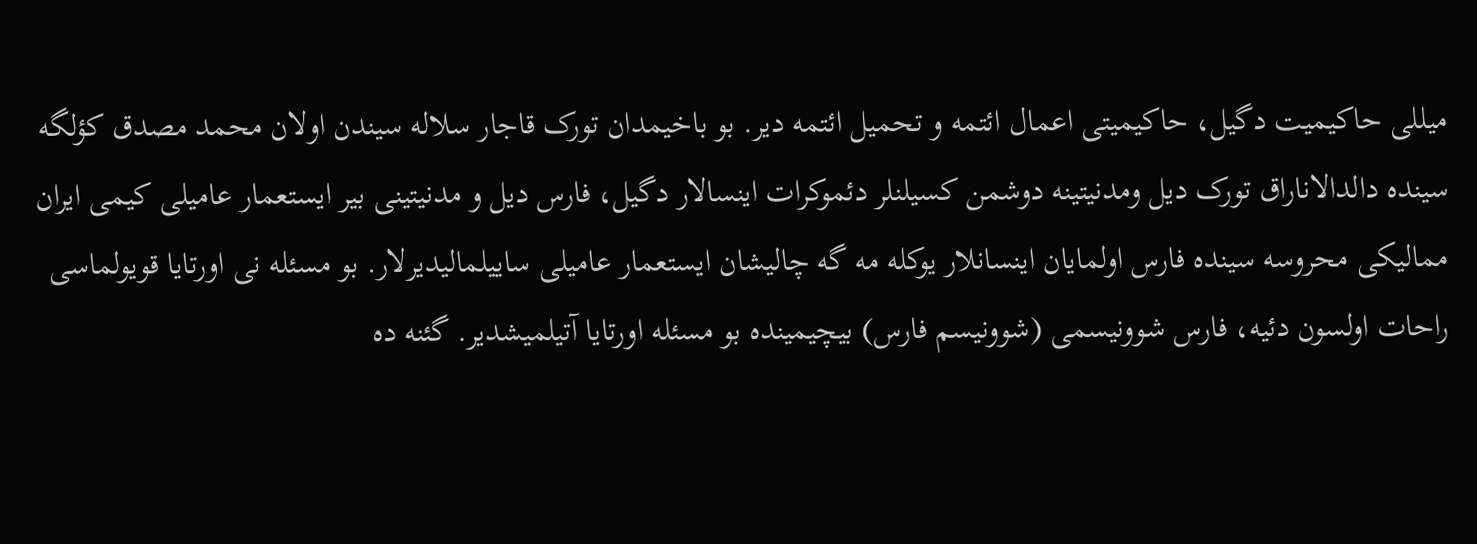میللی حاکیمیت دگیل، حاکیمیتی اعمال ائتمه و تحمیل ائتمه دیر. بو باخیمدان تورک قاجار سلاله سیندن اولان محمد مصدق کؤلگه سینده دالدالاناراق تورک دیل ومدنیتینه دوشمن کسیلنلر دئموکرات اینسالار دگیل، فارس دیل و مدنیتینی بیر ایستعمار عامیلی کیمی ایران ممالیکی محروسه سینده فارس اولمایان اینسانلار یوکله مه گه چالیشان ایستعمار عامیلی ساییلمالیدیرلار. بو مسئله نی اورتایا قویولماسی راحات اولسون دئیه، فارس شوونیسمی (شوونیسم فارس) بیچیمینده بو مسئله اورتایا آتیلمیشدیر. گئنه ده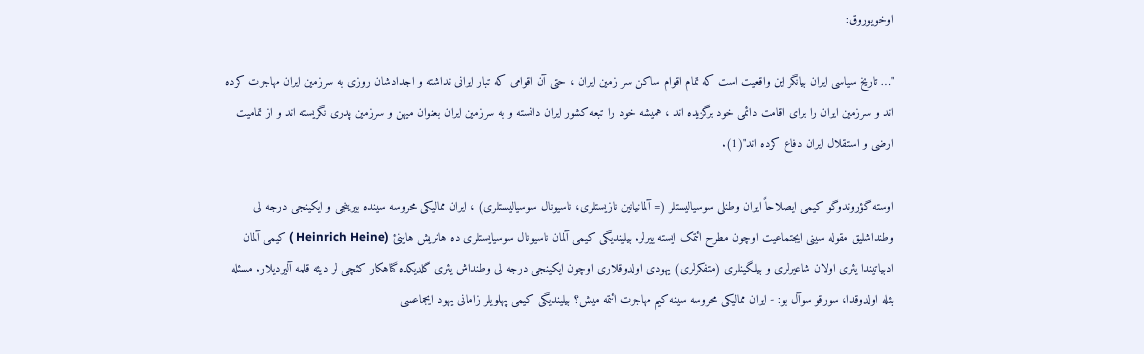اوخویوروق:

"… تاريخ سياسی ايران بيانگر اين واقعيت است که تمام اقوام ساکن سر زمين ايران ، حتی آن اقوامی که تبار ايرانی نداشته و اجدادشان روزی به سرزمين ايران مهاجرت کرده اند و سرزمين ايران را برای اقامت دائمی خود برگزيده اند ، هميشه خود را تبعه کشور ايران دانسته و به سرزمين ايران بعنوان ميهن و سرزمين پدری نگريسته اند و از تماميت ارضی و استقلال ايران دفاع کرده اند"(1).

اوسته گؤروندوگو کیمی ایصلاحاً ایران وطنلی سوسیالیستلر (= آلمانیانین نازیستلری، ناسیونال سوسیالیستلری) ، ایران ممالیکی محروسه سینده بیرینجی و ایکینجی درجه لی وطنداشلیق مقوله سینی ایجتماعیت اوچون مطرح ائتمک ایسته ییرلر. بیلیندیگی کیمی آلمان ناسیونال سوسیایستلری ده هانریش هاینئ (Heinrich Heine ) کیمی آلمان ادبیاتیندا یئری اولان شاعیرلری و بیلگینلری (متفکرلری) یهودی اولدوقلاری اوچون ایکینجی درجه لی وطنداش یئری گلدیکده گناهکار کئچی لر دیئه قلمه آلیردیلار. مسئله بئله اولدوقدا، سورقو سوآل بو: - ایران ممالیکی محروسه سینه کیم مهاجرت ائتمه میش؟ بیلیندیگی کیمی پهلویلر زامانی یهود ایجماعسی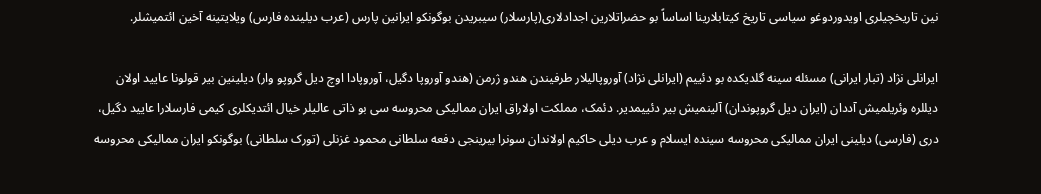نین تاریخچیلری اویدوردوغو سیاسی تاریخ کیتابلارینا اساساً بو حضراتلارین اجدادلاری(پارسلار) سیبریدن بوگونکو ایرانین پارس (عرب دیلینده فارس) ویلایتینه آخین ائتمیشلر.

ایرانلی نژاد (تبار ایرانی) مسئله سینه گلدیکده بو دئییم (ایرانلی نژاد) آوروپالیلار طرفیندن هندو ژرمن (هندو آوروپا دگیل، آوروپادا اوچ دیل گروپو وار) دیلینین بیر قولونا عایید اولان دیللره وئریلمیش آددان (ایران دیل گروپوندان) آلینمیش بیر دئییمدیر. دئمک، مملکت اولاراق ایران ممالیکی محروسه سی بو ذاتی عالیلر خیال ائتدیکلری کیمی فارسلارا عایید دگیل، دری (فارسی) دیلینی ایران ممالیکی محروسه سینده ایسلام و عرب دیلی حاکیم اولاندان سونرا بیرینجی دفعه سلطانی محمود غزنلی (تورک سلطانی) بوگونکو ایران ممالیکی محروسه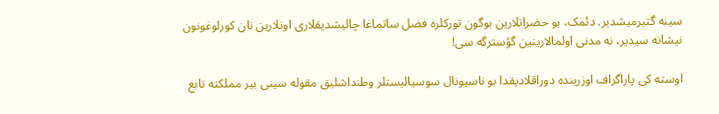سینه گتیرمیشدیر. دئمک، بو حضراتلارین بوگون تورکلره فضل ساتماغا چالیشدیقلاری اونلارین نان کورلوغونون نیشانه سیدیر، نه مدنی اولمالارینین گؤسترگه سی!

اوسته کی پاراگراف اوزرینده دوراقلادیقدا بو ناسیونال سوسیالیستلر وطنداشلیق مقوله سینی بیر مملکته تابع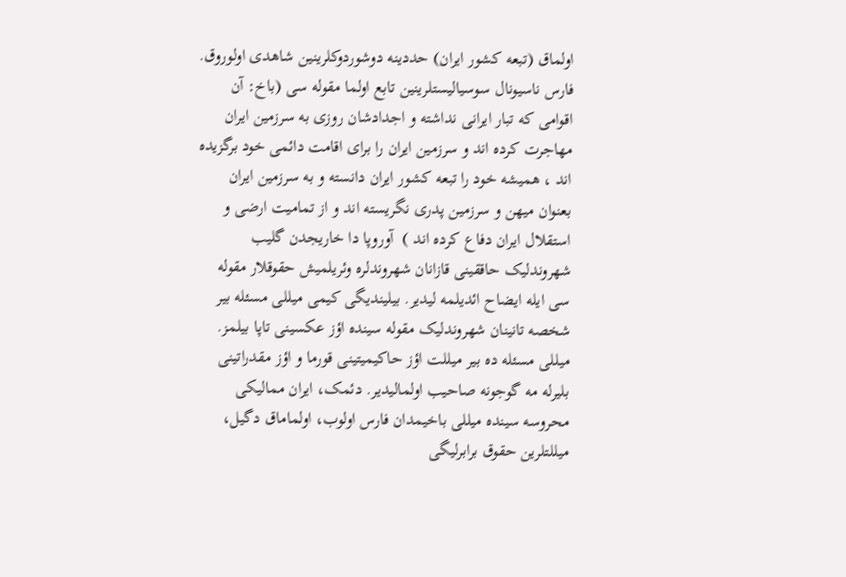اولماق (تبعه کشور ایران) حددینه دوشوردوکلرینین شاهدی اولوروق. فارس ناسیونال سوسیالیستلرینین تابع اولما مقوله سی (باخ: آن اقوامی که تبار ايرانی نداشته و اجدادشان روزی به سرزمين ايران مهاجرت کرده اند و سرزمين ايران را برای اقامت دائمی خود برگزيده اند ، هميشه خود را تبعه کشور ايران دانسته و به سرزمين ايران بعنوان ميهن و سرزمين پدری نگريسته اند و از تماميت ارضی و استقلال ايران دفاع کرده اند )  آوروپا دا خاریجدن گلیب شهروندلیک حاققینی قازانان شهروندلره وئریلمیش حقوقلار مقوله سی ایله ایضاح ائدیلمه لیدیر. بیلیندیگی کیمی میللی مسئله بیر شخصه تانینان شهروندلیک مقوله سینده اؤز عکسینی تاپا بیلمز. میللی مسئله ده بیر میللت اؤز حاکیمیتینی قورما و اؤز مقدراتینی بلیرله مه گوجونه صاحیب اولمالیدیر. دئمک، ایران ممالیکی محروسه سینده میللی باخیمدان فارس اولوب، اولماماق دگیل، میللتلرین حقوق برابرلیگی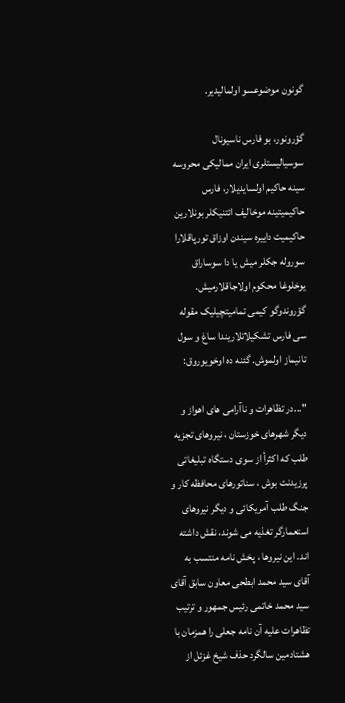گونون موضوعسو اولمالیدیر.

گؤرونور، بو فارس ناسیونال سوسیالیستلری ایران ممالیکی محروسه سینه حاکیم اولسایدیلار، فارس حاکیمیتینه موخالیف ائتنیکلر بونلارین حاکیمیت داییره سیندن اوزاق تورپاقلارا سوروله جکلر میش یا دا سوساراق یوخلوغا محکوم اولاجاقلارمیش. گؤروندوگو کیمی تمامیتچیلیک مقوله سی فارس تشکیلاتلاریندا ساغ و سول تانیماز اولموش. گئنه ده اوخویوروق:

"...در تظاهرات و ناآرامی های اهواز و ديگر شهرهای خوزستان ، نيروهای تجزيه طلب که اکثرأ از سوی دستگاه تبليغاتی پرزيدنت بوش ، سناتورهای محافظه کار و جنگ طلب آمريکائی و ديگر نيروهای استعمارگر تغذيه می شوند، نقش داشته اند. اين نيروها ، پخش نامه منتسب به آقای سيد محمد ابطحی معاون سابق آقای سيد محمد خاتمی رئيس جمهور و ترتيب تظاهرات عليه آن نامه جعلی را همزمان با هشتادمين سالگرد حذف شيخ غزئل از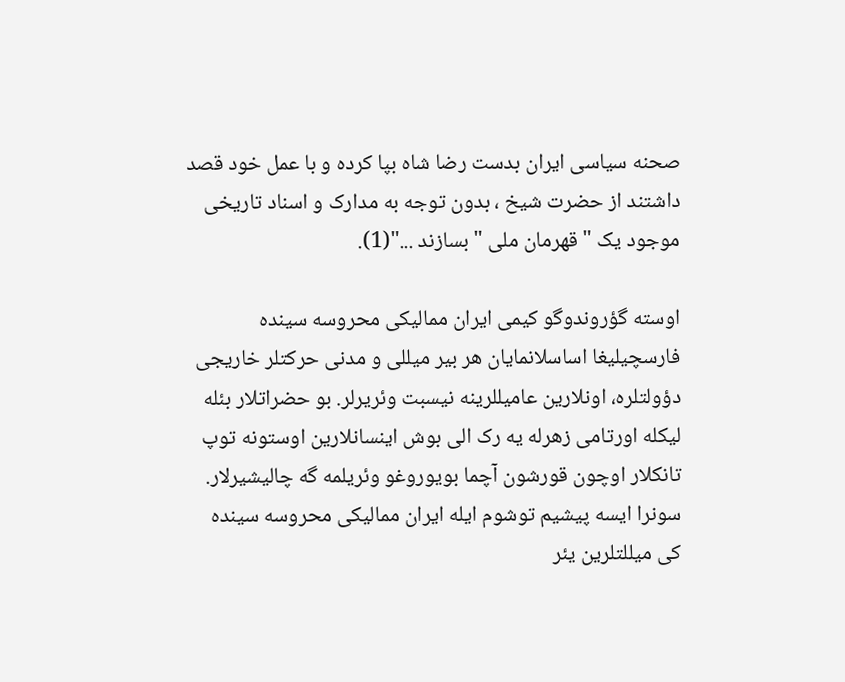صحنه سياسی ايران بدست رضا شاه بپا کرده و با عمل خود قصد داشتند از حضرت شيخ ، بدون توجه به مدارک و اسناد تاريخی موجود يک " قهرمان ملی " بسازند ..."(1).

اوسته گؤروندوگو کیمی ایران ممالیکی محروسه سینده فارسچیلیغا اساسلانمایان هر بیر میللی و مدنی حرکتلر خاریجی دؤولتلره، اونلارین عامیللرینه نیسبت وئریرلر. بو حضراتلار بئله لیکله اورتامی زهرله یه رک الی بوش اینسانلارین اوستونه توپ تانکلار اوچون قورشون آچما بویوروغو وئریلمه گه چالیشیرلار. سونرا ایسه پیشیم توشوم ایله ایران ممالیکی محروسه سینده کی میللتلرین یئر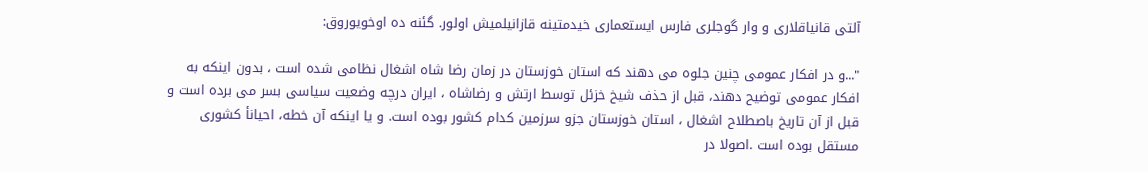آلتی قانیاقلاری و وار گوجلری فارس ایستعماری خیدمتینه قازانیلمیش اولور. گئنه ده اوخویوروق:

"...و در افکار عمومی چنين جلوه می دهند که استان خوزستان در زمان رضا شاه اشغال نظامی شده است ، بدون اينکه به افکار عمومی توضيح دهند، قبل از حذف شيخ خزئل توسط ارتش و رضاشاه ، ايران درچه وضعيت سياسی بسر می برده است و قبل از آن تاريخ باصطلاح اشغال ، استان خوزستان جزو سرزمين کدام کشور بوده است. و يا اينکه آن خطه، احيانأ کشوری مستقل بوده است .اصولا در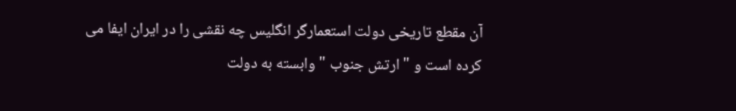آن مقطع تاريخی دولت استعمارگر انگليس چه نقشی را در ايران ايفا می کرده است و " ارتش جنوب " وابسته به دولت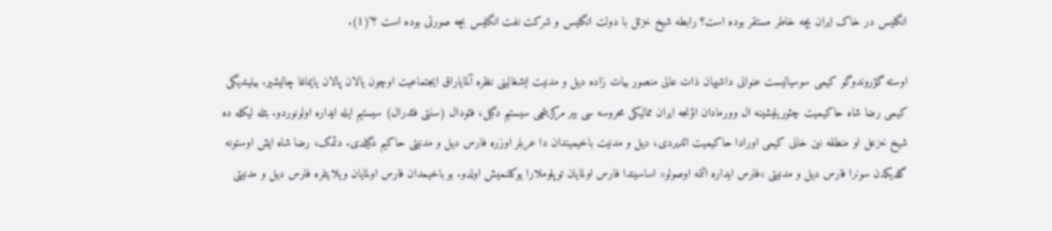انگليس در خاک ايران بچه خاطر مستقر بوده است؟ رابطه شيخ خزئل با دولت انگليس و شرکت نفت انگليس بچه صورتی بوده است ؟"(1).

اوسته گؤروندوگو کیمی سوسیالیست عنوانی داشییان ذات عالی منصور بیات زاده دیل و مدنیت ایشغالینی نظره آلمایاراق ایجتماعیت اوچون یالان پالان یایماغا چالیشیر. بیلیندیگی کیمی رضا شاه حاکیمیت چئوریلیشینه ال وورمادان اؤنجه ایران ممالیکی محروسه سی بیر مرکزیتچی سیستیم دگیل، فئودال (سنتی فئدرال) سیستیم ایله ایداره اولونوردو. بئله لیکله ده شیخ خزعل او منطقه نین خانی کیمی اورادا حاکیمیت ائدیردی، دیل و مدنیت باخیمیندان دا عربلر اوزره فارس دیل و مدنیتی حاکیم دگیلدی. دئمک، رضا شاه ایش اوستونه گلدیکدن سونرا فارس دیل و مدنیتی »فارس ایداره ائتمه اوصولو« اساسیندا فارس اولمایان توپلوملارا یوکلنمیش اولدو. بو باخیمدان فارس اولمایان ویلایتلره فارس دیل و مدنیتی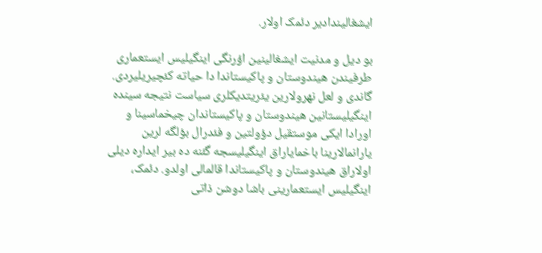ایشغالیندادیر دئمک اولار.

بو دیل و مدنیت ایشغالینین اؤرنگی اینگیلیس ایستعماری طرفیندن هیندوستان و پاکیستاندا دا حیاته کئچیریلیردی. گاندی و لعل نهرولارین یئریتدیکلری سیاست نتیجه سینده اینگیلیستانین هیندوستان و پاکیستاندان چیخماسینا و اورادا ایکی موستقیل دؤولتین و فئدرال بؤلگه لرین یارانمالارینا باخمایاراق اینگیلیسجه گئنه ده بیر ایداره دیلی اولاراق هیندوستان و پاکیستاندا قالمالی اولدو. دئمک، اینگیلیس ایستعمارینی باشا دوشن ذاتی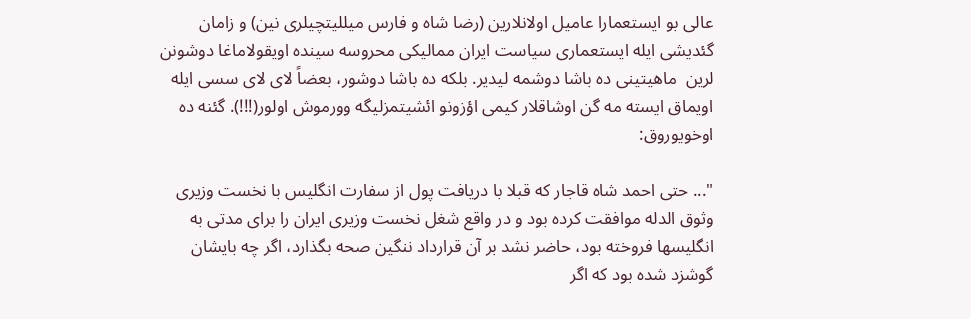عالی بو ایستعمارا عامیل اولانلارین (رضا شاه و فارس میللیتچیلری نین) و زامان گئدیشی ایله ایستعماری سیاست ایران ممالیکی محروسه سینده اویقولاماغا دوشونن لرین  ماهیتینی ده باشا دوشمه لیدیر. بلکه ده باشا دوشور، بعضاً لای لای سسی ایله اویماق ایسته مه گن اوشاقلار کیمی اؤزونو ائشیتمزلیگه وورموش اولور(!!!). گئنه ده اوخویوروق:

"... حتی احمد شاه قاجار که قبلا با دريافت پول از سفارت انگليس با نخست وزيری وثوق الدله موافقت کرده بود و در واقع شغل نخست وزيری ايران را برای مدتی به انگليسها فروخته بود، حاضر نشد بر آن قرارداد ننگين صحه بگذارد، اگر چه بايشان گوشزد شده بود که اگر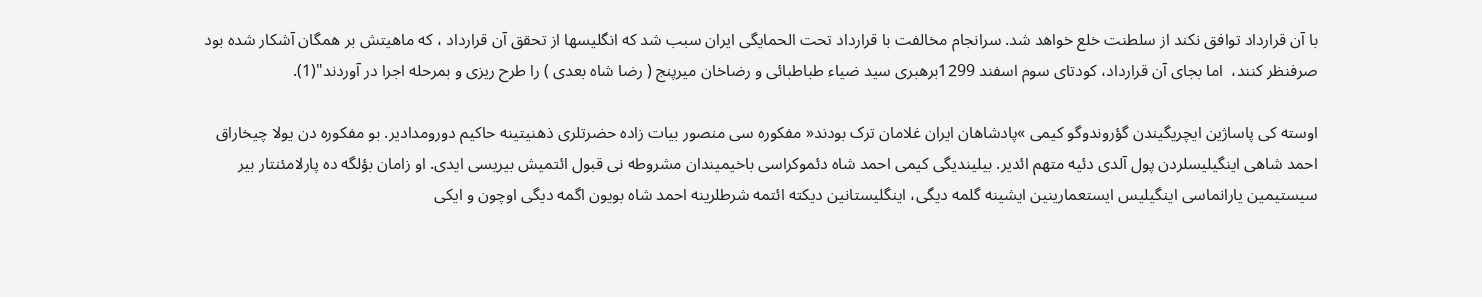با آن قرارداد توافق نکند از سلطنت خلع خواهد شد. سرانجام مخالفت با قرارداد تحت الحمايگی ايران سبب شد که انگليسها از تحقق آن قرارداد ، که ماهيتش بر همگان آشکار شده بود صرفنظر کنند،  اما بجای آن قرارداد، کودتای سوم اسفند 1299برهبری سيد ضياء طباطبائی و رضاخان ميرپنج ( رضا شاه بعدی ) را طرح ريزی و بمرحله اجرا در آوردند"(1).

اوسته کی پاساژین ایچریگیندن گؤروندوگو کیمی »پادشاهان ایران غلامان ترک بودند« مفکوره سی منصور بیات زاده حضرتلری ذهنیتینه حاکیم دورومدادیر. بو مفکوره دن یولا چیخاراق احمد شاهی اینگیلیسلردن پول آلدی دئیه متهم ائدیر. بیلیندیگی کیمی احمد شاه دئموکراسی باخیمیندان مشروطه نی قبول ائتمیش بیریسی ایدی. او زامان بؤلگه ده پارلامئنتار بیر سیستیمین یارانماسی اینگیلیس ایستعمارینین ایشینه گلمه دیگی، اینگلیستانین دیکته ائتمه شرطلرینه احمد شاه بویون اگمه دیگی اوچون و ایکی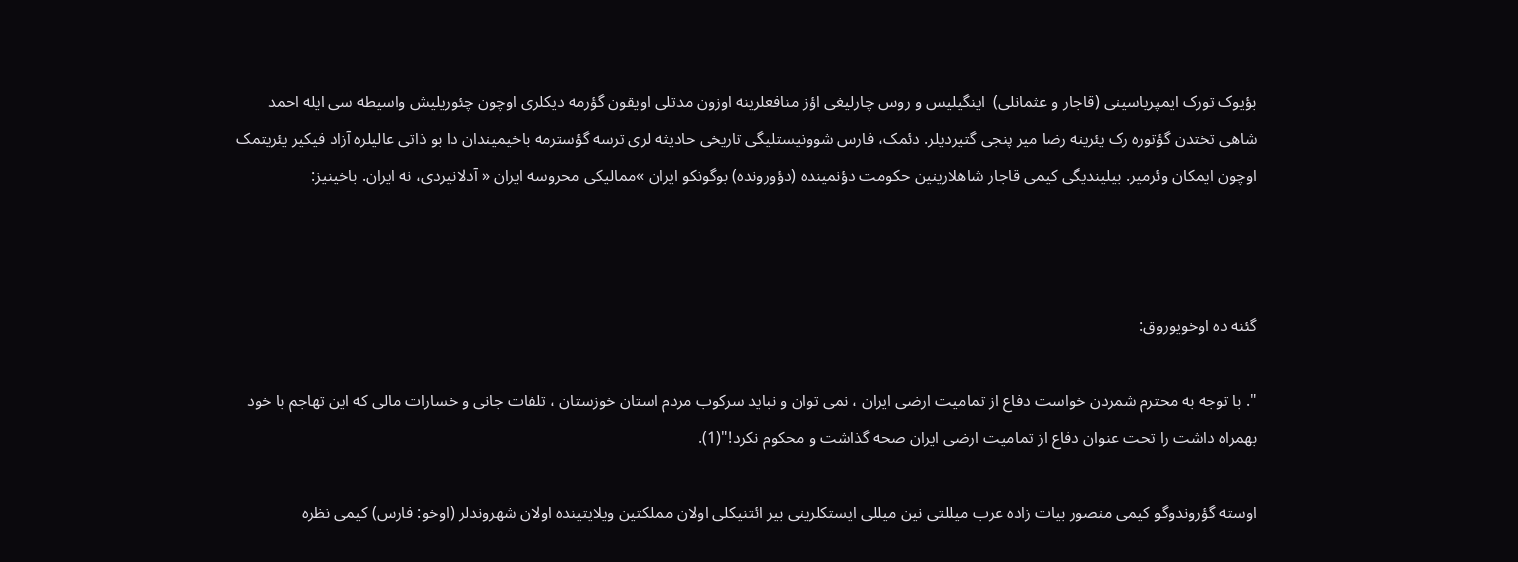بؤیوک تورک ایمپریاسینی (قاجار و عثمانلی)  اینگیلیس و روس چارلیغی اؤز منافعلرینه اوزون مدتلی اویقون گؤرمه دیکلری اوچون چئوریلیش واسیطه سی ایله احمد شاهی تختدن گؤتوره رک یئرینه رضا میر پنجی گتیردیلر. دئمک، فارس شوونیستلیگی تاریخی حادیثه لری ترسه گؤسترمه باخیمیندان دا بو ذاتی عالیلره آزاد فیکیر یئریتمک اوچون ایمکان وئرمیر. بیلیندیگی کیمی قاجار شاهلارینین حکومت دؤنمینده (دؤورونده) بوگونکو ایران »ممالیکی محروسه ایران « آدلانیردی، نه ایران. باخینیز:



گئنه ده اوخویوروق:

". با توجه به محترم شمردن خواست دفاع از تماميت ارضی ايران ، نمی توان و نبايد سرکوب مردم استان خوزستان ، تلفات جانی و خسارات مالی که اين تهاجم با خود بهمراه داشت را تحت عنوان دفاع از تماميت ارضی ايران صحه گذاشت و محکوم نکرد!"(1).

اوسته گؤروندوگو کیمی منصور بیات زاده عرب میللتی نین میللی ایستکلرینی بیر ائتنیکلی اولان مملکتین ویلایتینده اولان شهروندلر (اوخو: فارس) کیمی نظره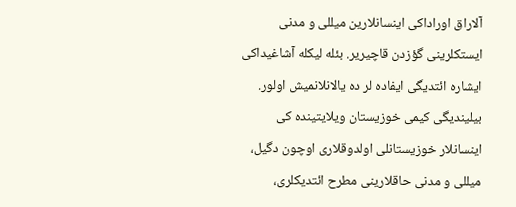آلاراق اوراداکی اینسانلارین میللی و مدنی ایستکلرینی گؤزدن قاچیریر. بئله لیکله آشاغیداکی ایشاره ائتدیگی ایفاده لر ده یالانلانمیش اولور. بیلیندیگی کیمی خوزیستان ویلایتینده کی اینسانلار خوزیستانلی اولدوقلاری اوچون دگیل، میللی و مدنی حاقلارینی مطرح ائتدیکلری،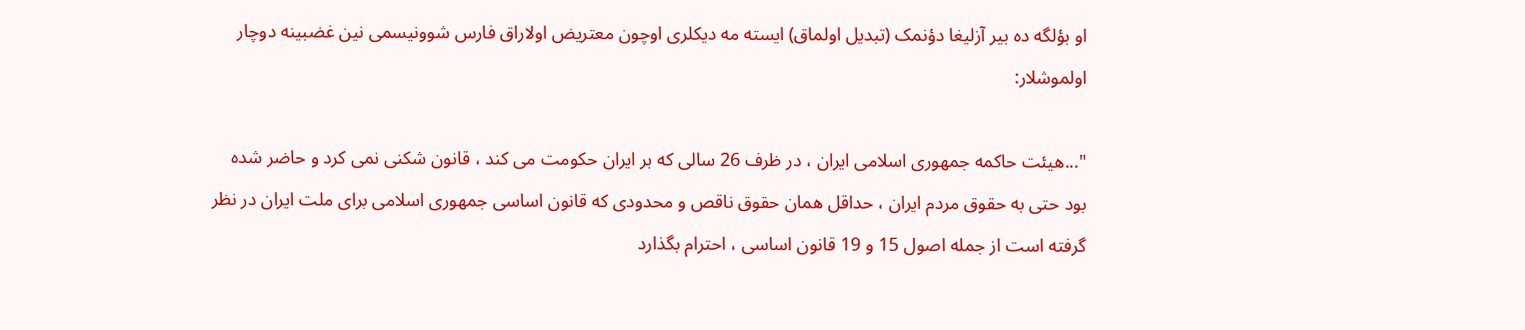او بؤلگه ده بیر آزلیغا دؤنمک (تبدیل اولماق) ایسته مه دیکلری اوچون معتریض اولاراق فارس شوونیسمی نین غضبینه دوچار اولموشلار:

"...هيئت حاکمه جمهوری اسلامی ايران ، در ظرف 26 سالی که بر ايران حکومت می کند ، قانون شکنی نمی کرد و حاضر شده بود حتی به حقوق مردم ايران ، حداقل همان حقوق ناقص و محدودی که قانون اساسی جمهوری اسلامی برای ملت ايران در نظر گرفته است از جمله اصول 15 و 19 قانون اساسی ، احترام بگذارد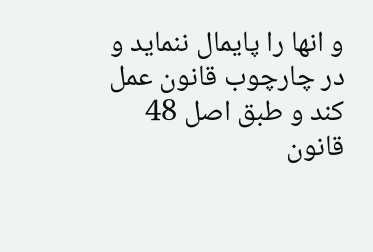و انها را پايمال ننمايد و در چارچوب قانون عمل کند و طبق اصل 48 قانون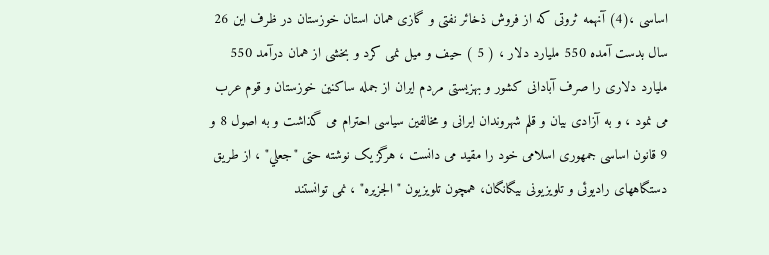اساسی ،(4) آنهمه ثروتی که از فروش ذخائر نفتی و گازی همان استان خوزستان در ظرف اين 26 سال بدست آمده 550 مليارد دلار ، ( 5 ) حيف و ميل نمی کرد و بخشی از همان درآمد 550 مليارد دلاری را صرف آبادانی کشور و بهزيستی مردم ايران از جمله ساکنين خوزستان و قوم عرب می نمود ، و به آزادی بيان و قلم شهروندان ايرانی و مخالفين سياسی احترام می گذاشت و به اصول 8 و 9 قانون اساسی جمهوری اسلامی خود را مقيد می دانست ، هرگز يک نوشته حتی "جعلي" ، از طريق دستگاههای راديوئی و تلويزيونی بيگانگان، همچون تلويزيون "الجزيره" ، نمی توانستند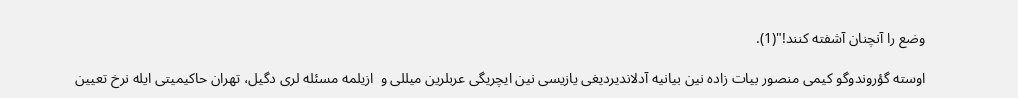وضع را آنچنان آشفته کنند!"(1).

اوسته گؤروندوگو کیمی منصور بیات زاده نین بیانیه آدلاندیردیغی یازیسی نین ایچریگی عربلرین میللی و  ازیلمه مسئله لری دگیل، تهران حاکیمیتی ایله نرخ تعیین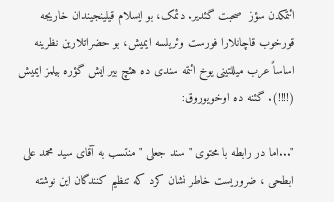ائتمکدن سؤز  صحبت گئدیر. دئمک، بو ایسلام قیلینجیندان خاریجه قورخوب قاچانلارا فورست وئریلسه ایمیش، بو حضراتلارین نظرینه اساساً عرب میللتینی یوخ ائتمه سندی ده هئچ بیر ایش گؤره بیلمز ایمیش (!!!!). گئنه ده اوخویوروق:

"...اما در رابطه با محتوی " سند جعلی " منتسب به آقای سيد محمد علی ابطحی ، ضروريست خاطر نشان کرد که تنظيم کنندگان اين نوشته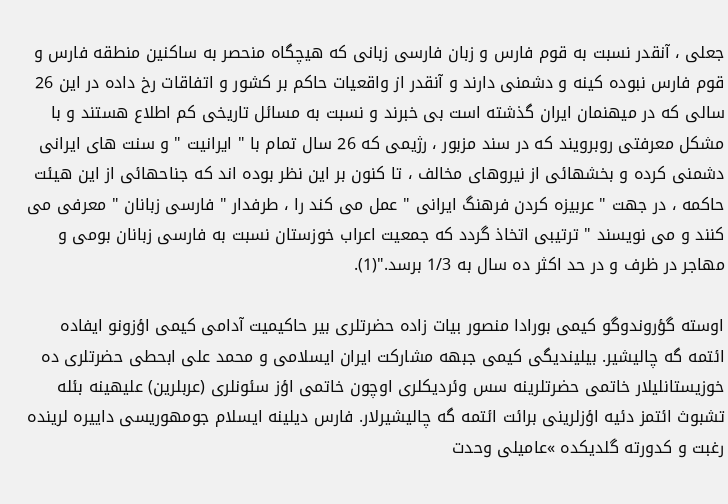جعلی ، آنقدر نسبت به قوم فارس و زبان فارسی زبانی که هيچگاه منحصر به ساکنين منطقه فارس و قوم فارس نبوده کينه و دشمنی دارند و آنقدر از واقعيات حاکم بر کشور و اتفاقات رخ داده در اين 26 سالی که در ميهنمان ايران گذشته است بی خبرند و نسبت به مسائل تاريخی کم اطلاع هستند و با مشکل معرفتی روبرويند که در سند مزبور ، رژيمی که 26 سال تمام با " ايرانيت " و سنت های ايرانی دشمنی کرده و بخشهائی از نيروهای مخالف ، تا کنون بر اين نظر بوده اند که جناحهائی از اين هيئت حاکمه ، در جهت " عربيزه کردن فرهنگ ايرانی " عمل می کند را ، طرفدار " فارسی زبانان " معرفی می کنند و می نويسند " ترتيبی اتخاذ گردد که جمعيت اعراب خوزستان نسبت به فارسی زبانان بومی و مهاجر در ظرف و در حد اکثر ده سال به 1/3 برسد."(1).

اوسته گؤروندوگو کیمی بورادا منصور بیات زاده حضرتلری بیر حاکیمیت آدامی کیمی اؤزونو ایفاده ائتمه گه چالیشیر. بیلیندیگی کیمی جبهه مشارکت ایران ایسلامی و محمد علی ابحطی حضرتلری ده خوزیستانلیلار خاتمی حضرتلرینه سس وئردیکلری اوچون خاتمی اؤز سئونلری (عربلرین) علیهینه بئله تشبوث ائتمز دئیه اؤزلرینی برائت ائتمه گه چالیشیرلار. فارس دیلینه ایسلام جومهوریسی داییره لرینده رغبت و کدورته گلدیکده »عامیلی وحدت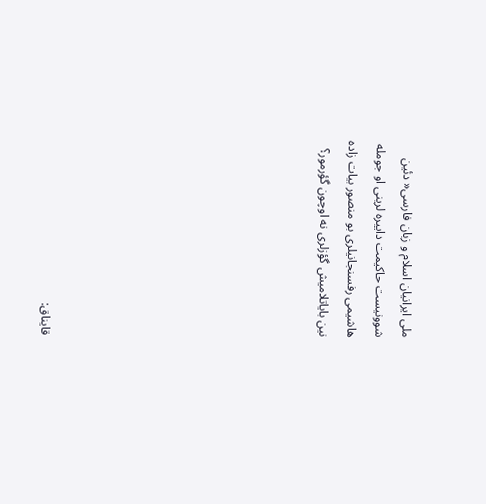ملی ایرانیان اسلام و زبان فارسی« دئین شوونیست حاکیمت داییره لرینی او جومله هاشیمی رفسنجانیلری بو منصور بیات زاده نین بایاتلامیش گؤزلری نه اوچون گؤرمور؟









قایناق: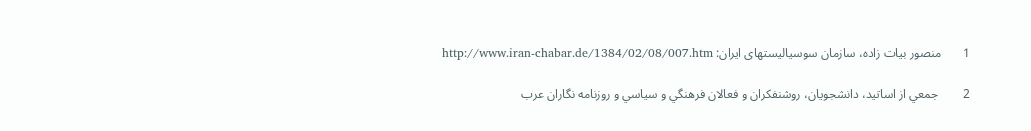1       منصور بیات زاده، سازمان سوسیالیستهای ایران: http://www.iran-chabar.de/1384/02/08/007.htm

2        جمعي از اساتيد، دانشجويان، روشنفكران و فعالان فرهنگي و سياسي و روزنامه نگاران عرب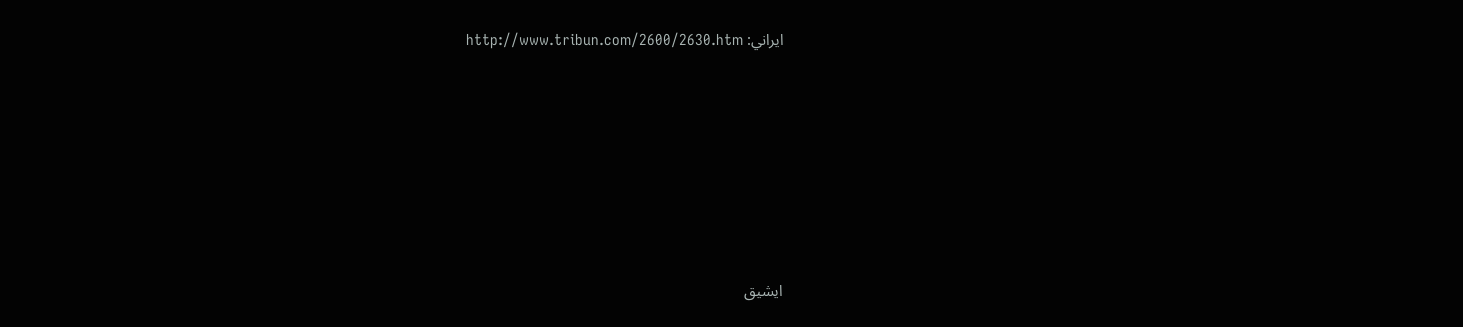ايراني: http://www.tribun.com/2600/2630.htm







ایشیق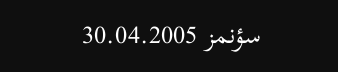سؤنمز 30.04.2005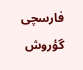فارسچی گؤروش